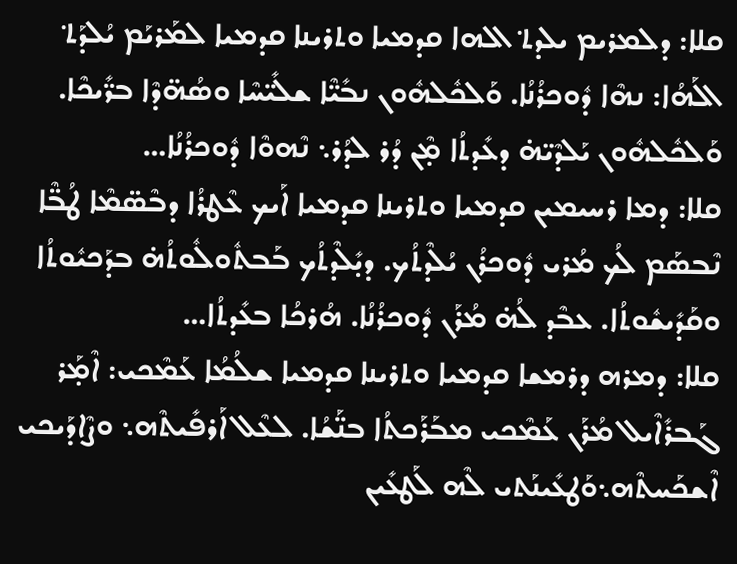ܩܠܐ: ܕܠܡܪܝܡ ܝܠܕܬ݀ ܐܠܗܐ ܩܕܡܝܐ ܘܬܪܝܢܐ ܩܕܡܝܐ ܠܡܰܪܝܰܡ ܝܳܠܕܰܬ݀ ܐܠܰܗܳܐ: ܢܗܶܐ ܕܽܘܟܪܳܢܳܐ. ܘܰܠܟܽܠܗܽܘܢ ܢܒܺܝ̈ܶܐ ܫܠܺܝ̈ܚܶܐ ܘܣܳܗ̈ܕܶܐ ܒܪ̈ܺܝܟܶܐ. ܘܰܠܟܽܠܗܽܘܢ ܝܰܠܕܶܝ̈ܗ̇ ܕܥܺܕܬܳܐ ܡ̣ܶܢ ܕܳܪ ܠܕܳܪ܆ ܢܶܗܘܶܐ ܕܽܘܟܪܳܢܳܐ…
ܩܠܐ: ܕܡܐ ܪܚܝܡܝܢ ܩܕܡܝܐ ܘܬܪܝܢܐ ܩܕܡܝܐ ܐܰܝܟ ܥܶܛܪܳܐ ܕܒܶܣ̈ܡܶܐ ܛܳܒ̈ܶܐ ܢܶܒܣܰܡ ܠܳܟ ܡܳܪܝ ܕܽܘܟܪܳܢ ܝܳܠܶܕܬܳܟ. ܕܝ̣ܺܠܶܕܬܳܟ ܒܰܒܬܽܘܠܽܘܬܳܗ̇ ܒܕܰܟܝܽܘܬܳܐ ܘܩܰܕܺܝܫܽܘܬܳܐ. ܥܒܶܕ ܠܳܗ̇ ܡܳܪܰܢ ܕܽܘܟܪܳܢܳܐ. ܗܳܪܟܳܐ ܒܥܺܕܬܳܐ…
ܩܠܐ: ܕܡܪܗ ܕܪܡܫܐ ܩܕܡܝܐ ܘܬܪܝܢܐ ܩܕܡܝܐ ܫܠܳܡܳܐ ܥܰܡܶܟܝ: ܐܶܡ̣ܰܪ ܓܰܒܪܺܐܶܝܠ ܡܳܪܰܢ ܥܰܡܶܟܝ ܡܒܰܪܰܟܬܳܐ ܒܢ̈ܰܫܳܐ. ܠܥܶܠ ܐܰܪܦܺܝܬܶܗ܆ ܘܨܶܐܕܰܝܟܝ ܐܶܫܟܰܚܬܶܗ܆ܘܰܛܥܺܝܢܰܬܝ ܠܶܗ ܠܰܛܥܺܝܢ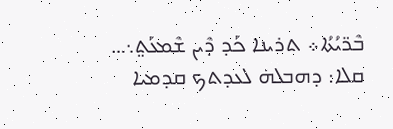ܒܶܪ̈ܝܳܬܳܐ܀ ܬܪܝܢܐ ܟܰܕ ܕܶܝܢ ܫܶܡܥܰܬ݀܆…
ܩܠܐ: ܕܗܒܠܗ̇ ܠܥܕܬܟ ܩܕܡܝܐ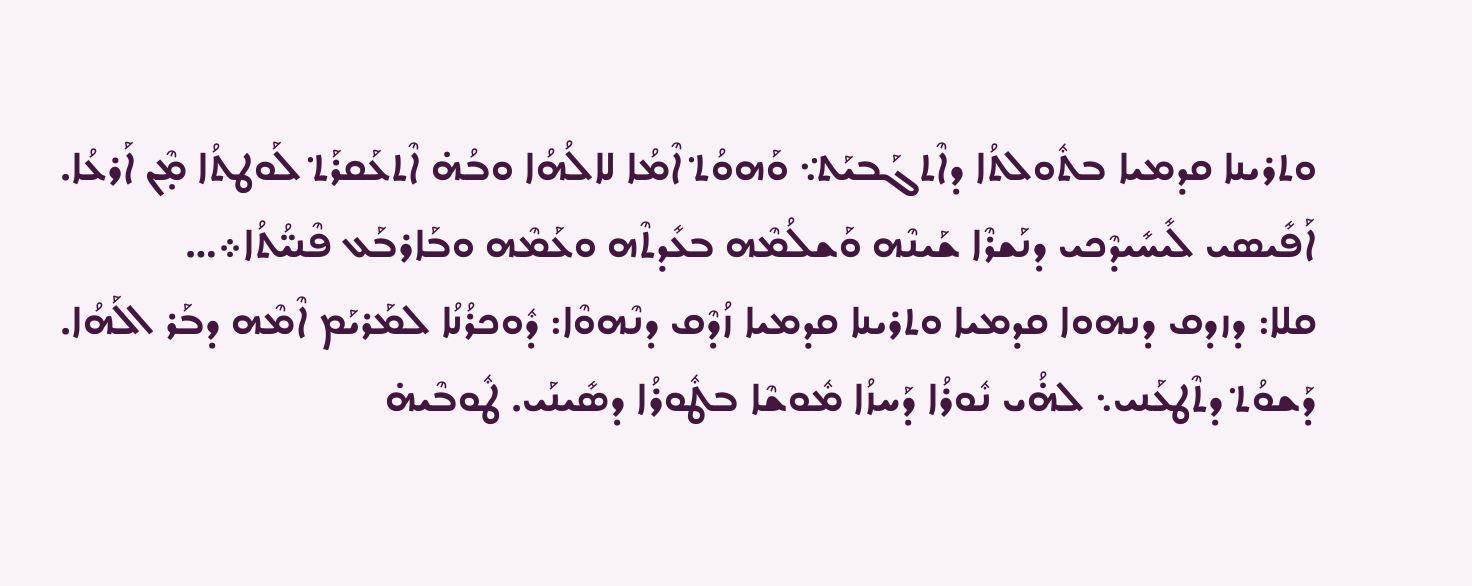ܘܬܪܝܢܐ ܩܕܡܝܐ ܒܬܽܘܠܬܳܐ ܕܐܶܬܓܰܒܝܰܬ݀܆ ܘܰܗܘܳܬ݀ ܐܶܡܳܐ ܠܐܠܳܗܳܐ ܘܒܳܗ̇ ܐܶܬܥܰܩܪܰܬ݀ ܠܰܘܛܬܳܐ ܡ̣ܶܢ ܐܰܪܥܳܐ. ܐܰܦܺܝܣܝ ܠܺܝܚܺܝܕܶܟܝ ܕܢܰܫܪܶܐ ܫܰܝܢܶܗ ܘܰܫܠܳܡܶܗ ܒܥܺܕܬܶܗ ܘܥܰܡܶܗ ܘܒܰܐܪܒܰܥ ܦܶܢܝ̈ܳܬܳܐ܀…
ܩܠܐ: ܕܙܕܩ ܕܢܗܘܐ ܩܕܡܝܐ ܘܬܪܝܢܐ ܩܕܡܝܐ ܙܳܕܶܩ ܕܢܶܗܘܶܐ: ܕܽܘܟܪܳܢܳܐ ܠܡܰܪܝܰܡ ܐܶܡܶܗ ܕܒܰܪ ܐܠܰܗܳܐ. ܕܰܫܘܳܬ݀ ܕܬܶܛܥܰܢܝ܆ ܠܗ̇ܳܝ ܢܽܘܪܳܐ ܕܰܚܙܳܐ ܡܽܘܫܶܐ ܒܛܽܘܪܳܐ ܕܣܺܝܢܰܝ. ܛܽܘܒܶܝܗ̇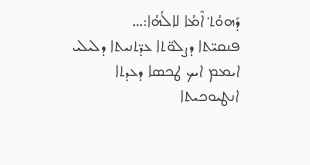ܕܰܗܘܳܬ݀ ܐܶܡܳܐ ܠܐܠܳܗܳܐ:…
ܦܢܩܝ̈ܬܐ ܕܨܠܘ̈ܬܐ ܥܕ̈ܬܢܝܬܐ ܕܠܝܠܝ ܐܝܡܡ ܐܝܟ ܛܟܣܐ ܕܥܕܬܐ ܐܢܛܝܘܟܝܬܐ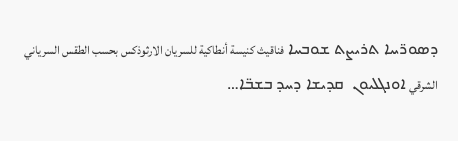ܕܣܘܪ̈ܝܝܐ ܬܪܝܨܬ ܫܘܒܚܐ فناقيث كنيسة أنطاكية للسريان الارثوذكس بحسب الطقس السرياني الشرقي ܐܘܢܓܠܝܘܢ  ܩܕܝܫܐ ܕܚܕ ܒܫܒ̈ܐ…